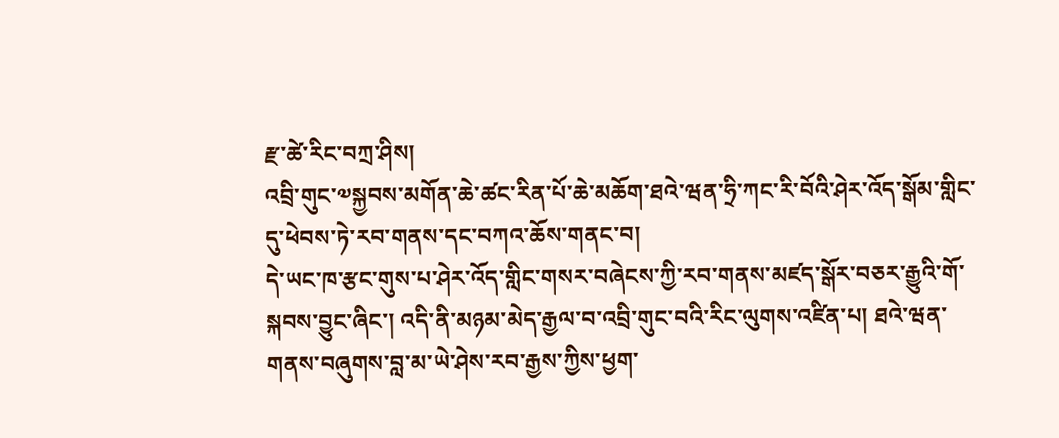རྫ་ཚེ་རིང་བཀྲ་ཤིས།
འབྲི་གུང་༧སྐྱབས་མགོན་ཆེ་ཚང་རིན་པོ་ཆེ་མཆོག་ཐའེ་ཝན་ཧྲི་ཀང་རི་བོའི་ཤེར་འོད་སྒོམ་གླིང་དུ་ཕེབས་ཏེ་རབ་གནས་དང་བཀའ་ཆོས་གནང་བ།
དེ་ཡང་ཁ་རྩང་གུས་པ་ཤེར་འོད་གླིང་གསར་བཞེངས་ཀྱི་རབ་གནས་མཛད་སྒོར་བཅར་རྒྱུའི་གོ་སྐབས་བྱུང་ཞིང་། འདི་ནི་མཉམ་མེད་རྒྱལ་བ་འབྲི་གུང་བའི་རིང་ལུགས་འཛིན་པ། ཐའེ་ཝན་གནས་བཞུགས་བླ་མ་ཡེ་ཤེས་རབ་རྒྱས་ཀྱིས་ཕྱག་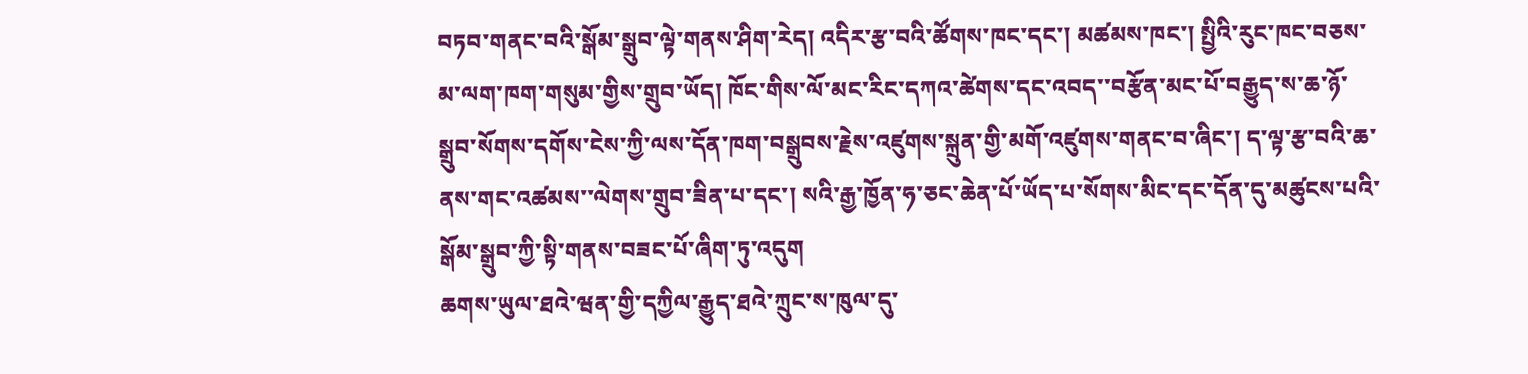བཏབ་གནང་བའི་སྒོམ་སྒྲུབ་ལྟེ་གནས་ཤིག་རེད། འདིར་རྩ་བའི་ཚོགས་ཁང་དང་། མཚམས་ཁང་། སྤྱིའི་རུང་ཁང་བཅས་མ་ལག་ཁག་གསུམ་གྱིས་གྲུབ་ཡོད། ཁོང་གིས་ལོ་མང་རིང་དཀའ་ཚེགས་དང་འབད་་བརྩོན་མང་པོ་བརྒྱུད་ས་ཆ་ཉོ་སྒྲུབ་སོགས་དགོས་ངེས་ཀྱི་ལས་དོན་ཁག་བསྒྲུབས་རྗེས་འཛུགས་སྐྲུན་གྱི་མགོ་འཛུགས་གནང་བ་ཞིང་། ད་ལྟ་རྩ་བའི་ཆ་ནས་གང་འཚམས་་ལེགས་གྲུབ་ཟིན་པ་དང་། སའི་རྒྱ་ཁྱོན་ཧ་ཅང་ཆེན་པོ་ཡོད་པ་སོགས་མིང་དང་དོན་དུ་མཚུངས་པའི་སྒོམ་སྒྲུབ་ཀྱི་སྟི་གནས་བཟང་པོ་ཞིག་ཏུ་འདུག
ཆགས་ཡུལ་ཐའེ་ཝན་གྱི་དཀྱིལ་རྒྱུད་ཐའེ་ཀྲུང་ས་ཁུལ་དུ་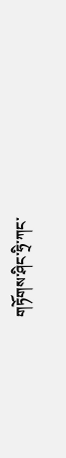གཏོགས་ཤིང་ཧྲི་ཀང་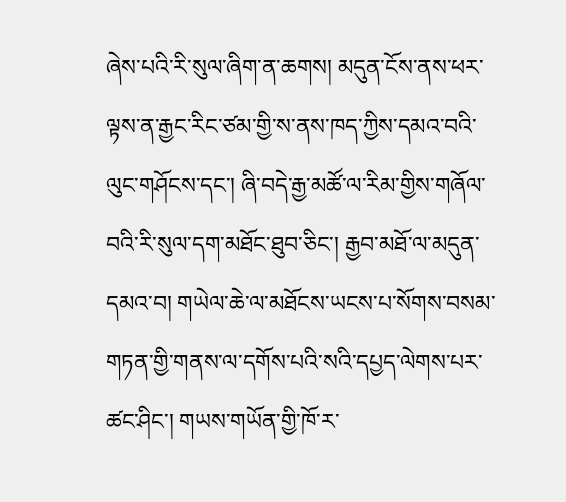ཞེས་པའི་རི་སུལ་ཞིག་ན་ཆགས། མདུན་ངོས་ནས་ཕར་ལྟས་ན་རྒྱང་རིང་ཙམ་གྱི་ས་ནས་ཁད་ཀྱིས་དམའ་བའི་ལུང་གཤོངས་དང་། ཞི་བདེ་རྒྱ་མཚོ་ལ་རིམ་གྱིས་གཞོལ་བའི་རི་སུལ་དག་མཐོང་ཐུབ་ཅིང་། རྒྱབ་མཐོ་ལ་མདུན་དམའ་བ། གཡེལ་ཆེ་ལ་མཐོངས་ཡངས་པ་སོགས་བསམ་གཏན་གྱི་གནས་ལ་དགོས་པའི་སའི་དཔྱད་ལེགས་པར་ཚང་ཤིང་། གཡས་གཡོན་གྱི་ཁོ་ར་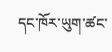དང་ཁོར་ཡུག་ཚང་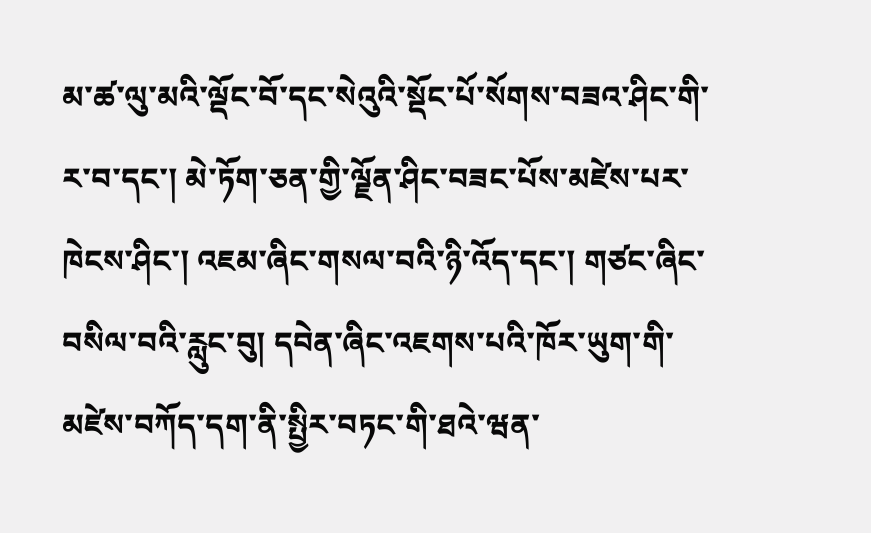མ་ཚ་ལུ་མའི་ལྡོང་བོ་དང་སེའུའི་སྡོང་པོ་སོགས་བཟའ་ཤིང་གི་ར་བ་དང་། མེ་ཏོག་ཅན་གྱི་ལྗོན་ཤིང་བཟང་པོས་མཛེས་པར་ཁེངས་ཤིང་། འཇམ་ཞིང་གསལ་བའི་ཉི་འོད་དང་། གཙང་ཞིང་བསིལ་བའི་རླུང་བུ། དབེན་ཞིང་འཇགས་པའི་ཁོར་ཡུག་གི་མཛེས་བཀོད་དག་ནི་སྤྱིར་བཏང་གི་ཐའེ་ཝན་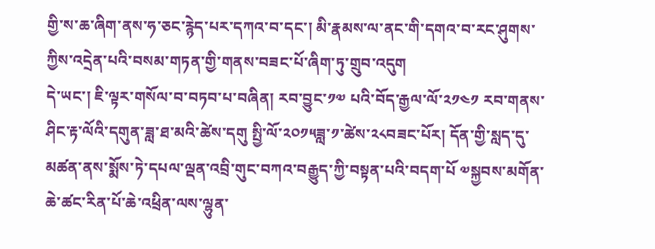གྱི་ས་ཆ་ཞིག་ནས་ཧ་ཅང་རྙེད་པར་དཀའ་བ་དང་། མི་རྣམས་ལ་ནང་གི་དགའ་བ་རང་ཤུགས་ཀྱིས་འདྲེན་པའི་བསམ་གཏན་གྱི་གནས་བཟང་པོ་ཞིག་ཏུ་གྲུབ་འདུག
དེ་ཡང་། ཇི་ལྟར་གསོལ་བ་བཏབ་པ་བཞིན། རབ་བྱུང་༡༧ པའི་བོད་རྒྱལ་ལོ་༢༡༤༡ རབ་གནས་ཤིང་རྟ་ལོའི་དགུན་ཟླ་ཐ་མའི་ཚེས་དགུ སྤྱི་ལོ་༢༠༡༥ཟླ་༡་ཚེས་༢༨བཟང་པོར། དོན་གྱི་སླད་དུ་མཚན་ནས་སྨོས་ཏེ་དཔལ་ལྡན་འབྲི་གུང་བཀའ་བརྒྱུད་ཀྱི་བསྟན་པའི་བདག་པོ ༧སྐྱབས་མགོན་ཆེ་ཚང་རིན་པོ་ཆེ་འཕྲིན་ལས་ལྷུན་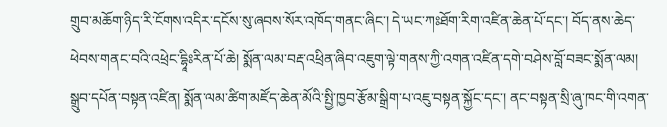གྲུབ་མཆོག་ཉིད་རི་ངོགས་འདིར་དངོས་སུ་ཞབས་སོར་འཁོད་གནང་ཞིང་། དེ་ཡང་ཀཿཐོག་རིག་འཛིན་ཆེན་པོ་དང་། བོད་ནས་ཆེད་ཕེབས་གནང་བའི་འཕྲེང་དྷཱིཿརིན་པོ་ཆེ། སྨོན་ལམ་བརྡ་འཕྲིན་ཞིབ་འཇུག་ལྟེ་གནས་ཀྱི་འགན་འཛིན་དགེ་བཤེས་བློ་བཟང་སྨོན་ལམ། སྒྲུབ་དཔོན་བསྟན་འཛིན། སྨོན་ལམ་ཚིག་མཛོད་ཆེན་མོའི་སྤྱི་ཁྱབ་རྩོམ་སྒྲིག་པ་འཇུ་བསྟན་སྐྱོང་དང་། ནང་བསྟན་སྲི་ཞུ་ཁང་གི་འགན་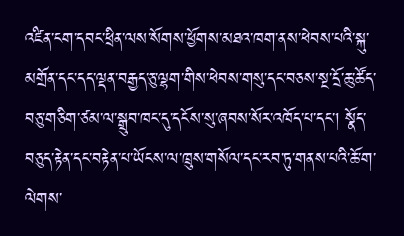འཛིན་ངག་དབང་ཕྲིན་ལས་སོགས་ཕྱོགས་མཐའ་ཁག་ནས་ཕེབས་པའི་སྐུ་མགྲོན་དང་དད་ལྡན་བརྒྱད་ཅུ་ལྷག་གིས་ཕེབས་གསུ་དང་བཅས་སྔ་དྲོ་ཆུ་ཚོད་བཅུ་གཅིག་ཙམ་ལ་སྒྲུབ་ཁང་དུ་དངོས་སུ་ཞབས་སོར་འཁོད་པ་དང་། སྣོད་བཅུད་རྟེན་དང་བརྟེན་པ་ཡོངས་ལ་ཁྲུས་གསོལ་དང་རབ་ཏུ་གནས་པའི་ཆོ་ག་ལེགས་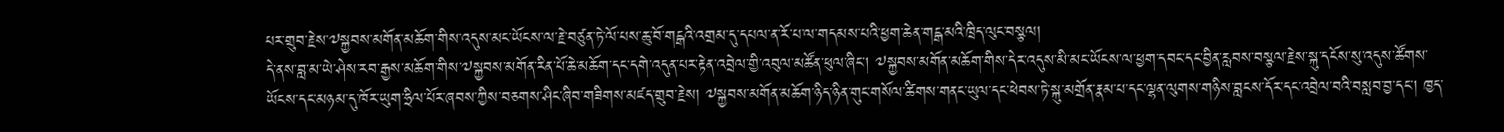པར་གྲུབ་རྗེས་༧སྐྱབས་མགོན་མཆོག་གིས་འདུས་མང་ཡོངས་ལ་རྗེ་བཙུན་ཏེ་ལོ་པས་ཆུ་བོ་གངྒའི་འགྲམ་དུ་དཔལ་ན་རོ་པ་ལ་གདམས་པའི་ཕྱག་ཆེན་གངྒ་མའི་ཁྲིད་ལུང་བསྩལ།
དེ་ནས་བླ་མ་ཡེ་ཤེས་རབ་རྒྱས་མཆོག་གིས་༧སྐྱབས་མགོན་རིན་པོ་ཆེ་མཆོག་དང་དགེ་འདུན་པར་རྟེན་འབྲེལ་གྱི་འབུལ་མཚོན་ཕུལ་ཞིང་། ༧སྐྱབས་མགོན་མཆོག་གིས་དེར་འདུས་མི་མང་ཡོངས་ལ་ཕྱག་དབང་དང་བྱིན་རླབས་བསྩལ་རྗེས་སྐུ་དངོས་སུ་འདུས་ཚོགས་ཡོངས་དང་མཉམ་དུ་ཁོར་ཡུག་ཧྲིལ་པོར་ཞབས་ཀྱིས་བཅགས་ཤིང་ཞིབ་གཟིགས་མཛད་གྲུབ་རྗེས། ༧སྐྱབས་མགོན་མཆོག་ཉིད་ཉིན་གུང་གསོལ་ཚིགས་གནང་ཡུལ་དང་ཕེབས་ཏེ་སྐུ་མགྲོན་རྣམ་པ་དང་ལྷན་ལུགས་གཉིས་བླངས་དོར་དང་འབྲེལ་བའི་བསླབ་བྱ་དང་། ཁྱད་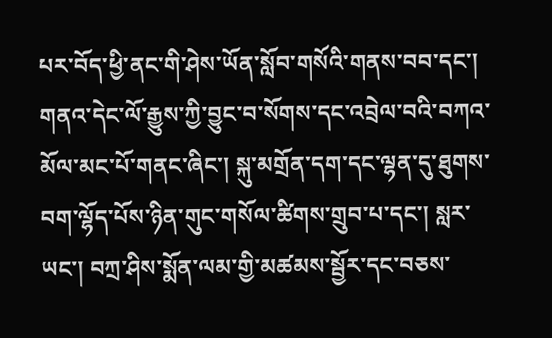པར་བོད་ཕྱི་ནང་གི་ཤེས་ཡོན་སློབ་གསོའི་གནས་བབ་དང་། གནའ་དེང་ལོ་རྒྱུས་ཀྱི་བྱུང་བ་སོགས་དང་འབྲེལ་བའི་བཀའ་མོལ་མང་པོ་གནང་ཞིང་། སྐུ་མགྲོན་དག་དང་ལྷན་དུ་ཐུགས་བག་ལྷོད་པོས་ཉིན་གུང་གསོལ་ཚིགས་གྲུབ་པ་དང་། སླར་ཡང་། བཀྲ་ཤིས་སྨོན་ལམ་གྱི་མཚམས་སྦྱོར་དང་བཅས་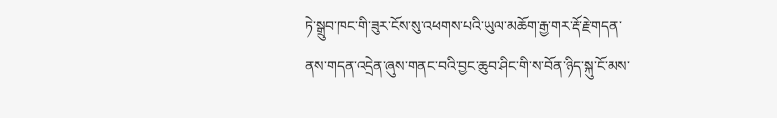ཏེ་སྒྲུབ་ཁང་གི་ཟུར་ངོས་སུ་འཕགས་པའི་ཡུལ་མཆོག་རྒྱ་གར་རྡོ་རྗེ་གདན་ནས་གདན་འདྲེན་ཞུས་གནང་བའི་བྱང་ཆུབ་ཤིང་གི་ས་བོན་ཉིད་སྐུ་ངོ་མས་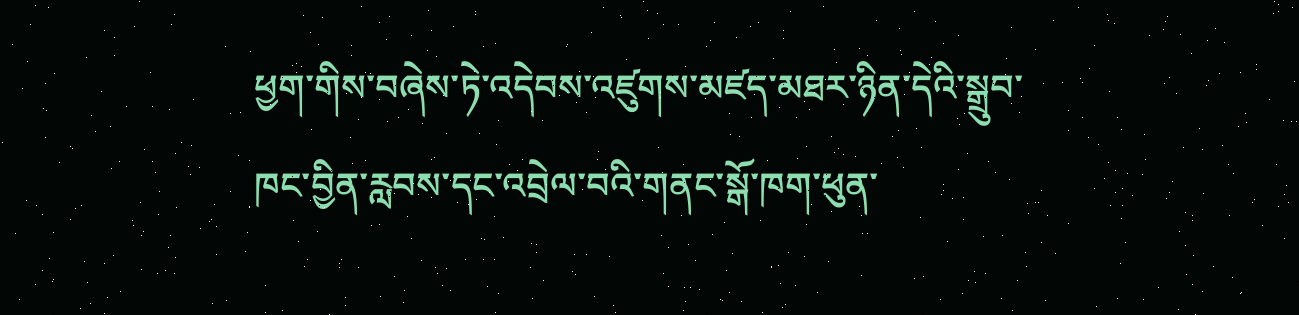ཕྱག་གིས་བཞེས་ཏེ་འདེབས་འཛུགས་མཛད་མཐར་ཉིན་དེའི་སྒྲུབ་ཁང་བྱིན་རླབས་དང་འབྲེལ་བའི་གནང་སྒོ་ཁག་ཕུན་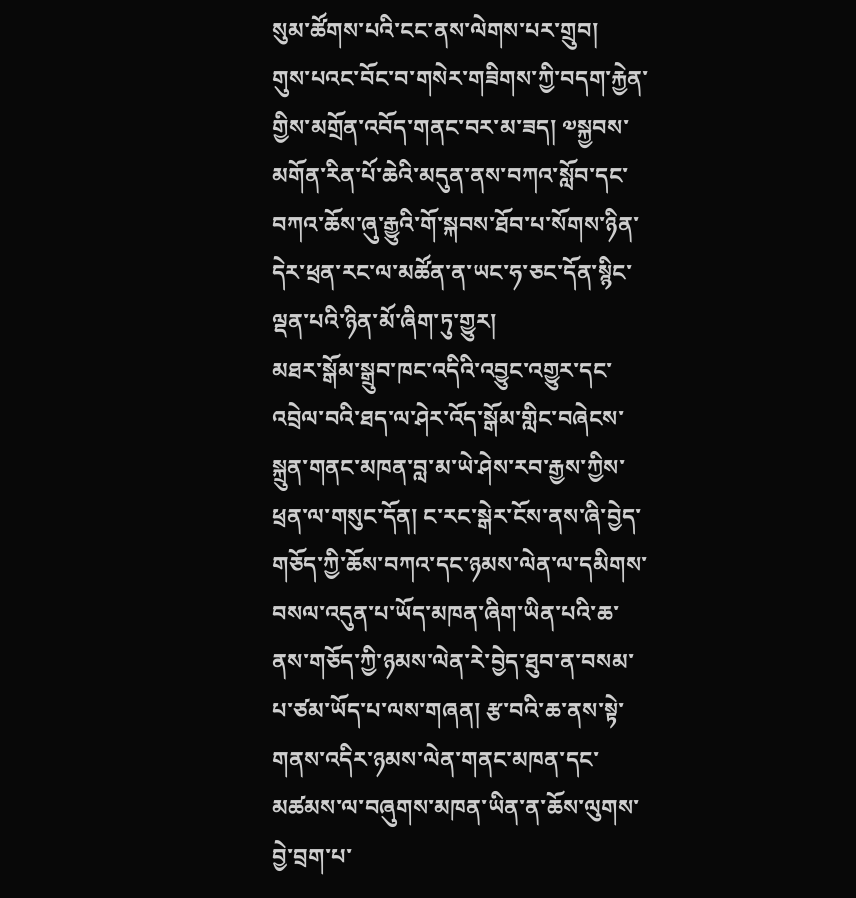སུམ་ཚོགས་པའི་ངང་ནས་ལེགས་པར་གྲུབ།
གུས་པའང་བོང་བ་གསེར་གཟིགས་ཀྱི་བདག་རྐྱེན་གྱིས་མགྲོན་འབོད་གནང་བར་མ་ཟད། ༧སྐྱབས་མགོན་རིན་པོ་ཆེའི་མདུན་ནས་བཀའ་སློབ་དང་བཀའ་ཆོས་ཞུ་རྒྱུའི་གོ་སྐབས་ཐོབ་པ་སོགས་ཉིན་དེར་ཕྲན་རང་ལ་མཚོན་ན་ཡང་ཧ་ཅང་དོན་སྙིང་ལྡན་པའི་ཉིན་མོ་ཞིག་ཏུ་གྱུར།
མཐར་སྒོམ་སྒྲུབ་ཁང་འདིའི་འབྱུང་འགྱུར་དང་འབྲེལ་བའི་ཐད་ལ་ཤེར་འོད་སྒོམ་གླིང་བཞེངས་སྐྲུན་གནང་མཁན་བླ་མ་ཡེ་ཤེས་རབ་རྒྱས་ཀྱིས་ཕྲན་ལ་གསུང་དོན། ང་རང་སྒེར་ངོས་ནས་ཞི་བྱེད་གཅོད་ཀྱི་ཆོས་བཀའ་དང་ཉམས་ལེན་ལ་དམིགས་བསལ་འདུན་པ་ཡོད་མཁན་ཞིག་ཡིན་པའི་ཆ་ནས་གཅོད་ཀྱི་ཉམས་ལེན་རེ་བྱེད་ཐུབ་ན་བསམ་པ་ཙམ་ཡོད་པ་ལས་གཞན། རྩ་བའི་ཆ་ནས་སྟེ་གནས་འདིར་ཉམས་ལེན་གནང་མཁན་དང་མཚམས་ལ་བཞུགས་མཁན་ཡིན་ན་ཆོས་ལུགས་བྱེ་བྲག་པ་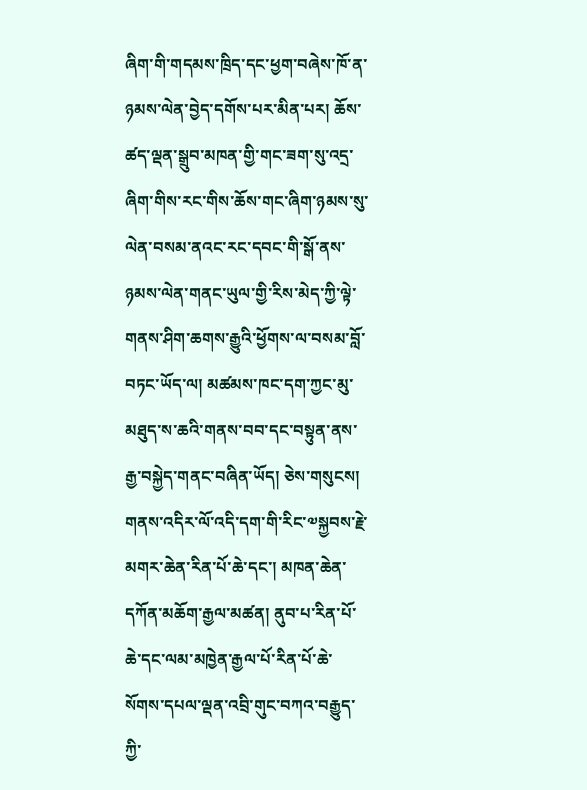ཞིག་གི་གདམས་ཁྲིད་དང་ཕྱག་བཞེས་ཁོ་ན་ཉམས་ལེན་བྱེད་དགོས་པར་མིན་པར། ཆོས་ཚད་ལྡན་སྒྲུབ་མཁན་གྱི་གང་ཟག་སུ་འདྲ་ཞིག་གིས་རང་གིས་ཆོས་གང་ཞིག་ཉམས་སུ་ལེན་བསམ་ནའང་རང་དབང་གི་སྒོ་ནས་ཉམས་ལེན་གནང་ཡུལ་གྱི་རིས་མེད་ཀྱི་ལྟེ་གནས་ཤིག་ཆགས་རྒྱུའི་ཕྱོགས་ལ་བསམ་བློ་བཏང་ཡོད་ལ། མཚམས་ཁང་དག་ཀྱང་མུ་མཐུད་ས་ཆའི་གནས་བབ་དང་བསྟུན་ནས་རྒྱ་བསྐྱེད་གནང་བཞིན་ཡོད། ཅེས་གསུངས།
གནས་འདིར་ལོ་འདི་དག་གི་རིང་༧སྐྱབས་རྗེ་མགར་ཆེན་རིན་པོ་ཆེ་དང་། མཁན་ཆེན་དཀོན་མཆོག་རྒྱལ་མཚན། ནུབ་པ་རིན་པོ་ཆེ་དང་ལམ་མཁྱེན་རྒྱལ་པོ་རིན་པོ་ཆེ་སོགས་དཔལ་ལྡན་འབྲི་གུང་བཀའ་བརྒྱུད་ཀྱི་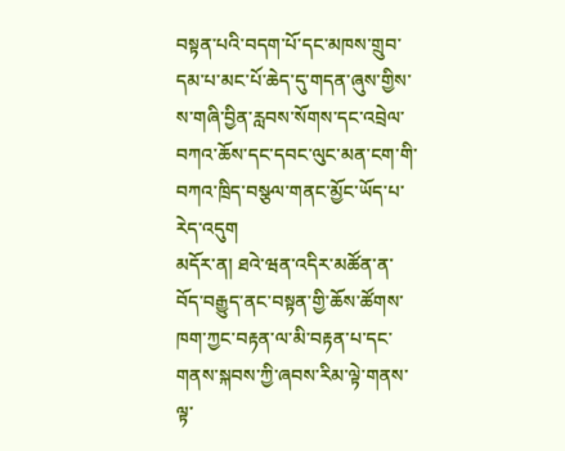བསྟན་པའི་བདག་པོ་དང་མཁས་གྲུབ་དམ་པ་མང་པོ་ཆེད་དུ་གདན་ཞུས་གྱིས་ས་གཞི་བྱིན་རླབས་སོགས་དང་འབྲེལ་བཀའ་ཆོས་དང་དབང་ལུང་མན་ངག་གི་བཀའ་ཁྲིད་བསྩལ་གནང་མྱོང་ཡོད་པ་རེད་འདུག
མདོར་ན། ཐའེ་ཝན་འདིར་མཚོན་ན་བོད་བརྒྱུད་ནང་བསྟན་གྱི་ཆོས་ཚོགས་ཁག་ཀྱང་བརྟན་ལ་མི་བརྟན་པ་དང་གནས་སྐབས་ཀྱི་ཞབས་རིམ་ལྟེ་གནས་ལྟ་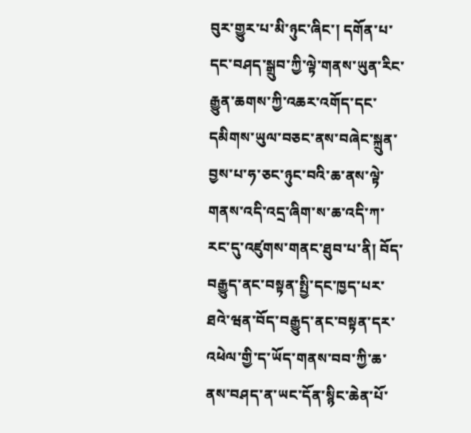བུར་གྱུར་པ་མི་ཉུང་ཞིང་། དགོན་པ་དང་བཤད་སྒྲུབ་ཀྱི་ལྟེ་གནས་ཡུན་རིང་རྒྱུན་ཆགས་ཀྱི་འཆར་འགོད་དང་དམིགས་ཡུལ་བཅང་ནས་བཞེང་སྐྲུན་བྱས་པ་ཧ་ཅང་ཉུང་བའི་ཆ་ནས་ལྟེ་གནས་འདི་འདྲ་ཞིག་ས་ཆ་འདི་ཀ་རང་དུ་འཛུགས་གནང་ཐུབ་པ་ནི། བོད་བརྒྱུད་ནང་བསྟན་སྤྱི་དང་ཁྱད་པར་ཐའེ་ཝན་བོད་བརྒྱུད་ནང་བསྟན་དར་འཕེལ་གྱི་ད་ཡོད་གནས་བབ་ཀྱི་ཆ་ནས་བཤད་ན་ཡང་དོན་སྙིང་ཆེན་པོ་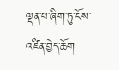ལྡན་པ་ཞིག་ཏུ་ངོས་འཛིན་བྱེད་ཆོག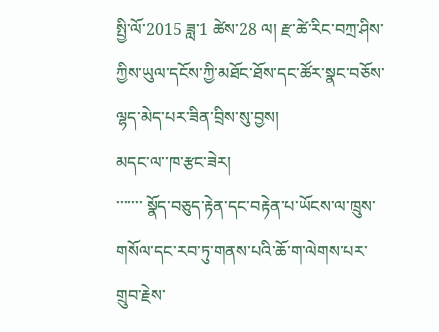སྤྱི་ལོ་2015 ཟླ་1 ཚེས་28 ལ། རྫ་ཚེ་རིང་བཀྲ་ཤིས་ཀྱིས་ཡུལ་དངོས་ཀྱི་མཐོང་ཐོས་དང་ཚོར་སྣང་བཅོས་ལྷད་མེད་པར་ཟིན་བྲིས་སུ་བྱས།
མདང་ལ་་ཁ་རྩང་ཟེར།
་་་་་་་ སྣོད་བཅུད་རྟེན་དང་བརྟེན་པ་ཡོངས་ལ་ཁྲུས་གསོལ་དང་རབ་ཏུ་གནས་པའི་ཆོ་ག་ལེགས་པར་གྲུབ་རྗེས་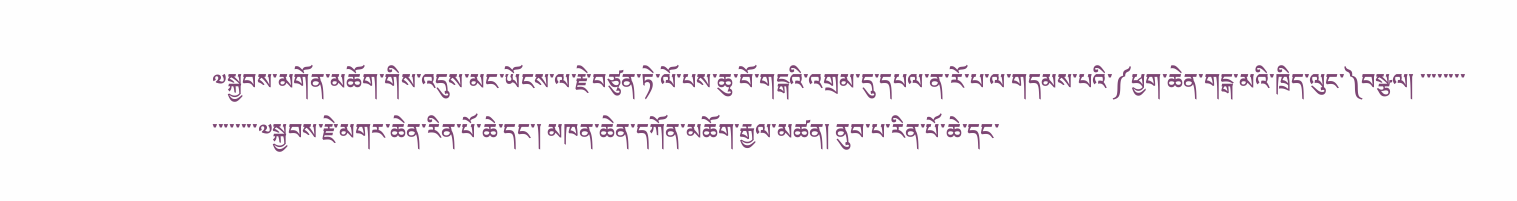༧སྐྱབས་མགོན་མཆོག་གིས་འདུས་མང་ཡོངས་ལ་རྗེ་བཙུན་ཏེ་ལོ་པས་ཆུ་བོ་གངྒའི་འགྲམ་དུ་དཔལ་ན་རོ་པ་ལ་གདམས་པའི་༼ཕྱག་ཆེན་གངྒ་མའི་ཁྲིད་ལུང་༽བསྩལ། ་་་་་་་་
་་་་་་་་༧སྐྱབས་རྗེ་མགར་ཆེན་རིན་པོ་ཆེ་དང་། མཁན་ཆེན་དཀོན་མཆོག་རྒྱལ་མཚན། ནུབ་པ་རིན་པོ་ཆེ་དང་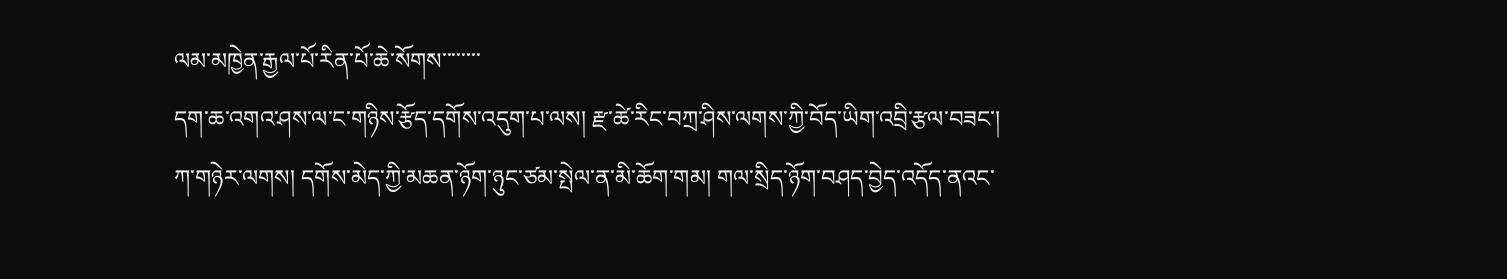ལམ་མཁྱེན་རྒྱལ་པོ་རིན་པོ་ཆེ་སོགས་་་་་་་་
དག་ཆ་འགའ་ཤས་ལ་ང་གཉིས་རྩོད་དགོས་འདུག་པ་ལས། རྫ་ཚེ་རིང་བཀྲ་ཤིས་ལགས་ཀྱི་བོད་ཡིག་འབྲི་རྩལ་བཟང་།
ཀ་གཉེར་ལགས། དགོས་མེད་ཀྱི་མཆན་ཉོག་ཉུང་ཙམ་སྤེལ་ན་མི་ཆོག་གམ། གལ་སྲིད་ཉོག་བཤད་བྱེད་འདོད་ནའང་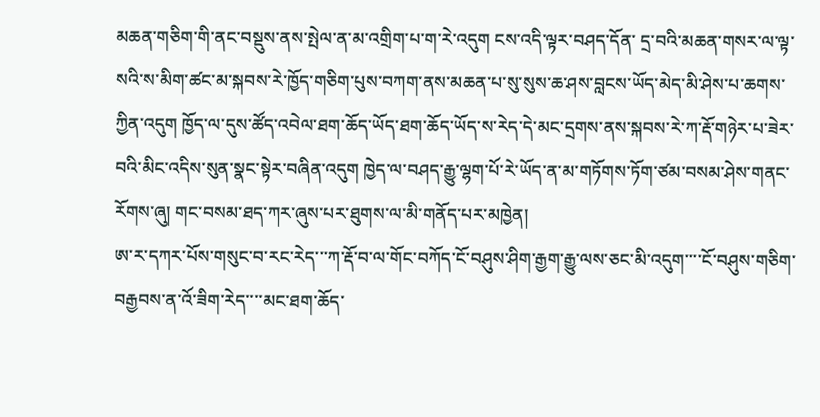མཆན་གཅིག་གི་ནང་བསྡུས་ནས་སྤེལ་ན་མ་འགྲིག་པ་ག་རེ་འདུག ངས་འདི་ལྟར་བཤད་དོན་ དྲ་བའི་མཆན་གསར་ལ་ལྟ་སའི་ས་མིག་ཚང་མ་སྐབས་རེ་ཁྱོད་གཅིག་པུས་བཀག་ནས་མཆན་པ་སུ་སུས་ཆ་ཤས་བླངས་ཡོད་མེད་མི་ཤེས་པ་ཆགས་ཀྱིན་འདུག ཁྱོད་ལ་དུས་ཚོད་འབེལ་ཐག་ཆོད་ཡོད་ཐག་ཆོད་ཡོད་ས་རེད་དེ་མང་དྲགས་ནས་སྐབས་རེ་ཀ་རྡོ་གཉེར་པ་ཟེར་བའི་མིང་འདིས་སུན་སྣང་སྟེར་བཞིན་འདུག ཁྱེད་ལ་བཤད་རྒྱུ་ལྷག་པོ་རེ་ཡོད་ན་མ་གཏོགས་ཏོག་ཙམ་བསམ་ཤེས་གནང་རོགས་ཞུ། གང་བསམ་ཐད་ཀར་ཞུས་པར་ཐུགས་ལ་མི་གནོད་པར་མཁྱེན།
ཨ་ར་དཀར་པོས་གསུང་བ་རང་རེད་་་ཀ་རྡོ་བ་ལ་གོང་བཀོད་ངོ་བཤུས་ཤིག་རྒྱག་རྒྱུ་ལས་ཅང་མི་འདུག་་་་ངོ་བཤུས་གཅིག་བརྒྱབས་ན་འོ་ཟིག་རེད་་་་མང་ཐག་ཆོད་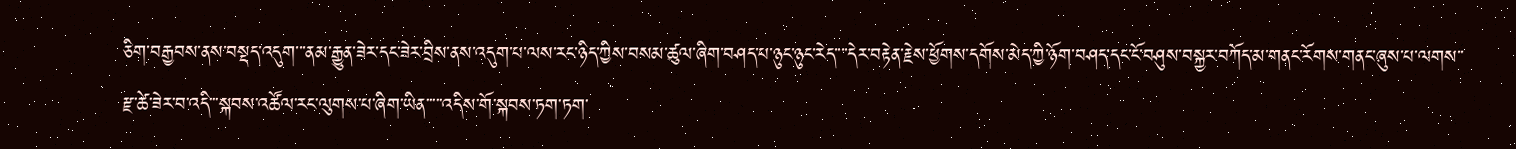ཅིག་བརྒྱབས་ནས་བསྡད་འདུག་་་ནམ་རྒྱུན་ཟེར་དང་ཟེར་བྲིས་ནས་འདུག་པ་ལས་རང་ཉིད་ཀྱིས་བསམ་ཚུལ་ཞིག་བཤད་པ་ཉུང་ཉུང་རེད་་་་དེར་བརྟེན་རྗེས་ཕྱོགས་དགོས་མེད་ཀྱི་ཉོག་བཤད་དང་ངོ་བཤུས་བསྐྱར་བཀོད་མ་གནང་རོགས་གནང་ཞུས་པ་ལགས་་
རྫ་ཚེ་ཟེར་བ་འདི་་་སྐབས་འཚོལ་རང་ལུགས་པ་ཞིག་ཡིན་་་་་འདིས་གོ་སྐབས་ཏག་ཏག་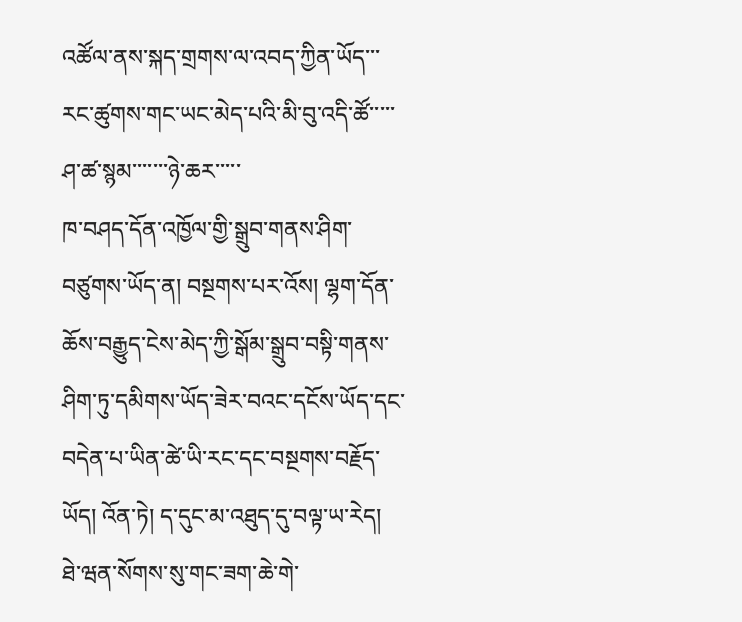འཚོལ་ནས་སྐད་གྲགས་ལ་འབད་ཀྱིན་ཡོད་་་རང་ཚུགས་གང་ཡང་མེད་པའི་མི་བུ་འདི་ཚོ་་་་་ཤ་ཚ་སྙམ་་་་་་་ཉེ་ཆར་་་་་
ཁ་བཤད་དོན་འཁྱོལ་གྱི་སྒྲུབ་གནས་ཤིག་བཙུགས་ཡོད་ན། བསྔགས་པར་འོས། ལྷག་དོན་ཆོས་བརྒྱུད་ངེས་མེད་ཀྱི་སྒོམ་སྒྲུབ་བསྟི་གནས་ཤིག་ཏུ་དམིགས་ཡོད་ཟེར་བའང་དངོས་ཡོད་དང་བདེན་པ་ཡིན་ཚེ་ཡི་རང་དང་བསྔགས་བརྗོད་ཡོད། འོན་ཏེ། ད་དུང་མ་འཐུད་དུ་བལྟ་ཡ་རེད། ཐེ་ཝན་སོགས་སུ་གང་ཟག་ཆེ་གེ་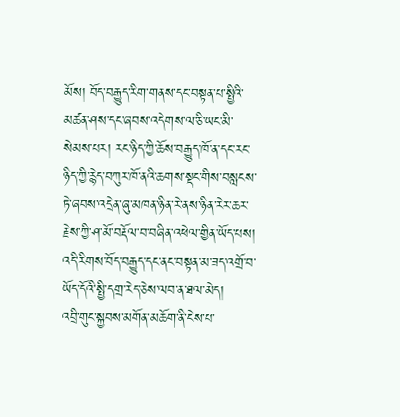མོས། བོད་བརྒྱུད་རིག་གནས་དང་བསྟན་པ་སྤྱིའི་མཚན་ཤས་དང་ཞབས་འདེགས་ལ་ཅི་ཡང་མི་སེམས་པར། རང་ཉིད་ཀྱི་ཆོས་བརྒྱུད་ཁོ་ན་དང་རང་ཉིད་ཀྱི་རྙེད་བཀུར་ཁོ་ནའི་ཆགས་སྡང་གིས་བསླངས་ཏེ་ཞབས་འདྲེན་ཞུ་མཁན་ཉིན་རེ་ནས་ཉིན་རེར་ཆར་རྗེས་ཀྱི་ཤ་མོ་བརྡོལ་བ་བཞིན་འཕེལ་གྱིན་ཡོད་པས། འདི་རིགས་བོད་བརྒྱུད་དང་ནང་བསྟན་མ་ཟད་འགྲོ་བ་ཡོད་དོའི་སྤྱི་དགྲ་རེད་ཅེས་ལབ་ན་ཐལ་མེད།
འབྲི་གུང་སྐྱབས་མགོན་མཆོག་ནི་ངེས་པ་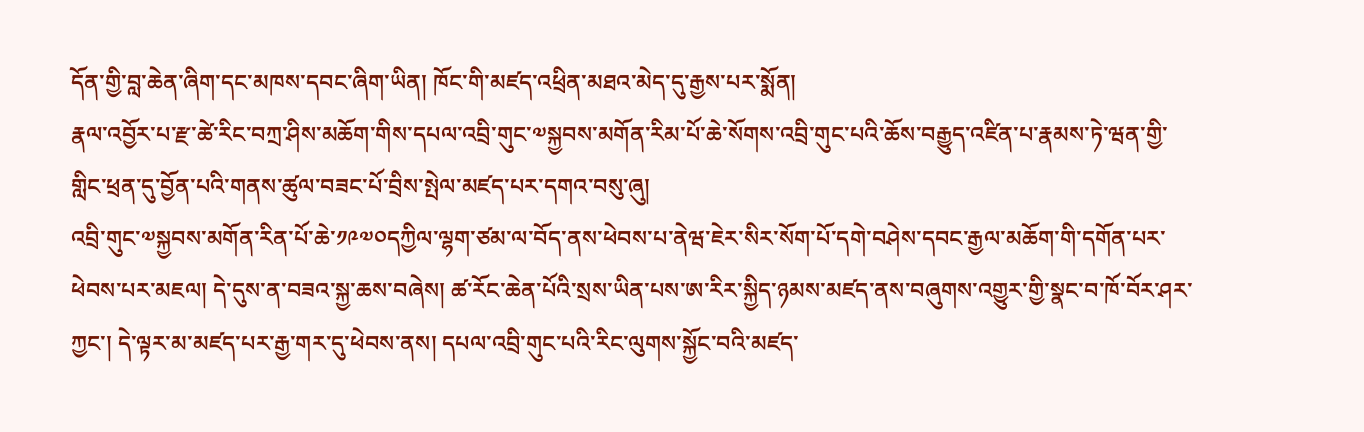དོན་གྱི་བླ་ཆེན་ཞིག་དང་མཁས་དབང་ཞིག་ཡིན། ཁོང་གི་མཛད་འཕྲིན་མཐའ་མེད་དུ་རྒྱས་པར་སྨོན།
རྣལ་འབྱོར་པ་རྫ་ཚེ་རིང་བཀྲ་ཤིས་མཆོག་གིས་དཔལ་འབྲི་གུང་༧སྐྱབས་མགོན་རིམ་པོ་ཆེ་སོགས་འབྲི་གུང་པའི་ཆོས་བརྒྱུད་འཛིན་པ་རྣམས་ཏེ་ཝན་གྱི་གླིང་ཕྲན་དུ་བྱོན་པའི་གནས་ཚུལ་བཟང་པོ་བྲིས་སྤེལ་མཛད་པར་དགའ་བསུ་ཞུ།
འབྲི་གུང་༧སྐྱབས་མགོན་རིན་པོ་ཆེ་༡༩༧༠དཀྱིལ་ལྷག་ཙམ་ལ་བོད་ནས་ཕེབས་པ་ནེཝ་ཇེར་སིར་སོག་པོ་དགེ་བཤེས་དབང་རྒྱལ་མཆོག་གི་དགོན་པར་ཕེབས་པར་མཇལ། དེ་དུས་ན་བཟའ་སྐྱ་ཆས་བཞེས། ཚ་རོང་ཆེན་པོའི་སྲས་ཡིན་པས་ཨ་རིར་སྐྱིད་ཉམས་མཛད་ནས་བཞུགས་འགྱུར་གྱི་སྣང་བ་ཁོ་བོར་ཤར་ཀྱང་། དེ་ལྟར་མ་མཛད་པར་རྒྱ་གར་དུ་ཕེབས་ནས། དཔལ་འབྲི་གུང་པའི་རིང་ལུགས་སྐྱོང་བའི་མཛད་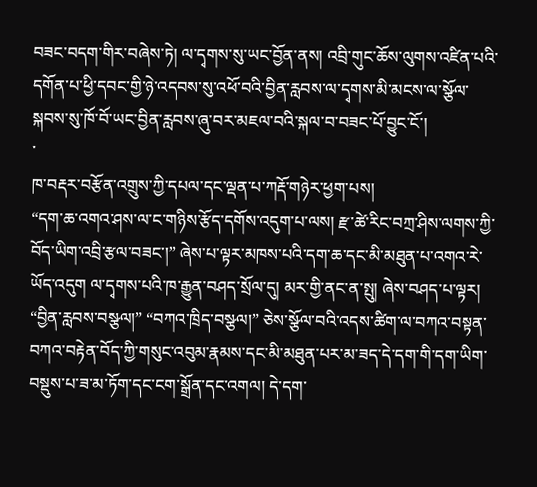བཟང་བདག་གིར་བཞེས་ཏེ། ལ་དྭགས་སུ་ཡང་བྱོན་ནས། འབྲི་གུང་ཆོས་ལུགས་འཛིན་པའི་དགོན་པ་ཕྱི་དབང་གྱི་ཉེ་འདབས་སུ་འཕོ་བའི་བྱིན་རླབས་ལ་དྭགས་མི་མངས་ལ་སྩོལ་སྐབས་སུ་ཁོ་བོ་ཡང་བྱིན་རླབས་ཞུ་བར་མཇལ་བའི་སྐལ་བ་བཟང་པོ་བྱུང་ངོ་།
་
ཁ་བརྡར་བརྩོན་འགྲུས་ཀྱི་དཔལ་དང་ལྡན་པ་ཀརྡོ་གཉེར་ཕྱག་པས།
“དག་ཆ་འགའ་ཤས་ལ་ང་གཉིས་རྩོད་དགོས་འདུག་པ་ལས། རྫ་ཚེ་རིང་བཀྲ་ཤིས་ལགས་ཀྱི་བོད་ཡིག་འབྲི་རྩལ་བཟང་།” ཞེས་པ་ལྟར་མཁས་པའི་དག་ཆ་དང་མི་མཐུན་པ་འགའ་རེ་ཡོད་འདུག ལ་དྭགས་པའི་ཁ་རྒྱུན་བཤད་སྲོལ་དུ། མར་གྱི་ནང་ན་སྤུ། ཞེས་བཤད་པ་ལྟར། “བྱིན་རླབས་བསྩལ།” “བཀའ་ཁྲིད་བསྩལ།” ཅེས་སྩོལ་བའི་འདས་ཚིག་ལ་བཀའ་བསྟན་བཀའ་བརྟེན་བོད་ཀྱི་གསུང་འབུམ་རྣམས་དང་མི་མཐུན་པར་མ་ཟད་དེ་དག་གི་དག་ཡིག་བསྡུས་པ་ཟ་མ་ཏོག་དང་ངག་སྒྲོན་དང་འགལ། དེ་དག་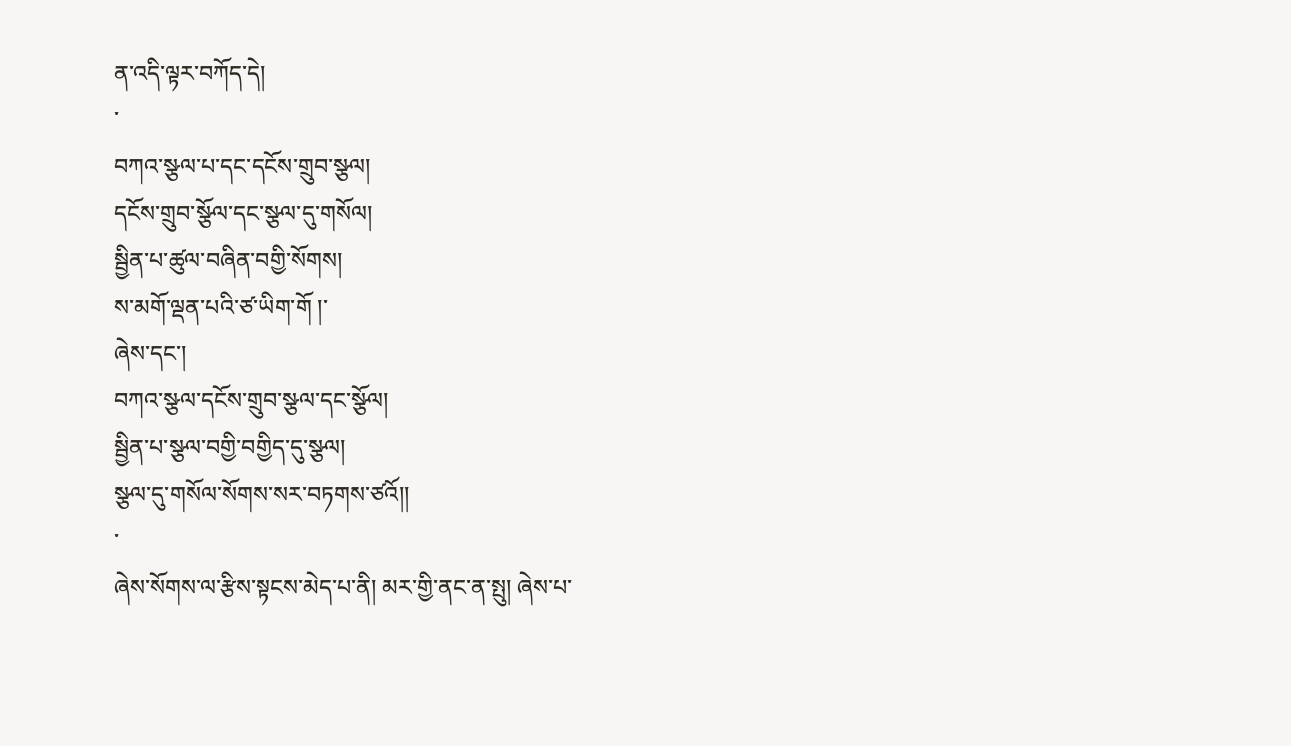ན་འདི་ལྟར་བཀོད་དེ།
་
བཀའ་སྩལ་པ་དང་དངོས་གྲུབ་སྩལ།
དངོས་གྲུབ་སྩོལ་དང་སྩལ་དུ་གསོལ།
སྦྱིན་པ་ཚུལ་བཞིན་བགྱི་སོགས།
ས་མགོ་ལྡན་པའི་ཙ་ཡིག་གོ །་
ཞེས་དང་།
བཀའ་སྩལ་དངོས་གྲུབ་སྩལ་དང་སྩོལ།
སྦྱིན་པ་སྩལ་བགྱི་བགྱིད་དུ་སྩལ།
སྩལ་དུ་གསོལ་སོགས་སར་བཏགས་ཙའོ།།
་
ཞེས་སོགས་ལ་རྩིས་སྟངས་མེད་པ་ནི། མར་གྱི་ནང་ན་སྤུ། ཞེས་པ་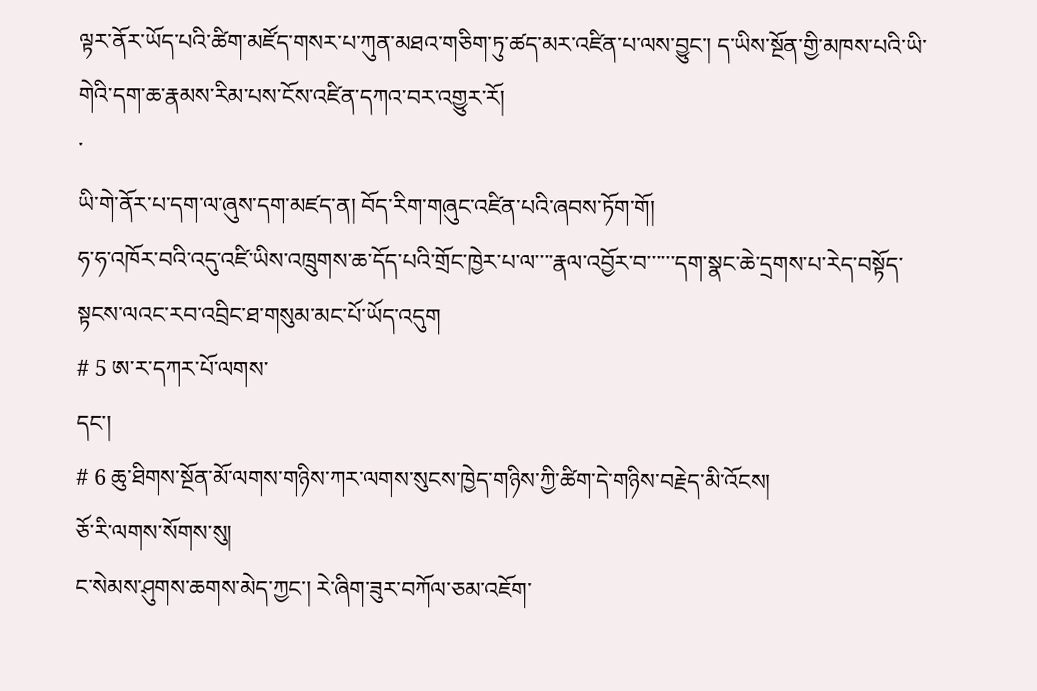ལྟར་ནོར་ཡོད་པའི་ཚིག་མཛོད་གསར་པ་ཀུན་མཐའ་གཅིག་ཏུ་ཚད་མར་འཛིན་པ་ལས་བྱུང་། ད་ཡིས་སྔོན་གྱི་མཁས་པའི་ཡི་གེའི་དག་ཆ་རྣམས་རིམ་པས་ངོས་འཛིན་དཀའ་བར་འགྱུར་རོ།
་
ཡི་གེ་ནོར་པ་དག་ལ་ཞུས་དག་མཛད་ན། བོད་རིག་གཞུང་འཛིན་པའི་ཞབས་ཏོག་གོ།
ཧ་ཧ་འཁོར་བའི་འདུ་འཛི་ཡིས་འཁྲུགས་ཆ་དོད་པའི་གྲོང་ཁྱེར་པ་ལ་་་་རྣལ་འབྱོར་བ་་་་་་དག་སྣང་ཆེ་དྲགས་པ་རེད་བསྟོད་སྟངས་ལའང་རབ་འབྲིང་ཐ་གསུམ་མང་པོ་ཡོད་འདུག
# 5 ཨ་ར་དཀར་པོ་ལགས་
དང་།
# 6 ཆུ་ཐིགས་སྔོན་མོ་ལགས་གཉིས་ཀར་ལགས་སུངས་ཁྱེད་གཉིས་ཀྱི་ཚིག་དེ་གཉིས་བརྗེད་མི་འོངས།
ཅོ་རི་ལགས་སོགས་སུ།
ང་སེམས་ཤུགས་ཆགས་མེད་ཀྱང་། རེ་ཞིག་ཟུར་བཀོལ་ཅམ་འཇོག་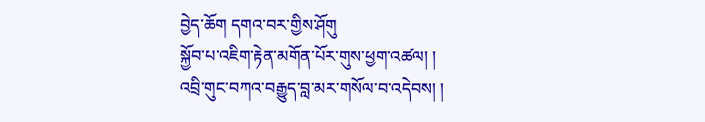བྱེད་ཆོག དགའ་བར་གྱིས་ཤོགུ
སྐྱོབ་པ་འཇིག་རྟེན་མགོན་པོར་གུས་ཕྱག་འཚལ། །
འབྲི་གུང་བཀའ་བརྒྱུད་བླ་མར་གསོལ་བ་འདེབས། །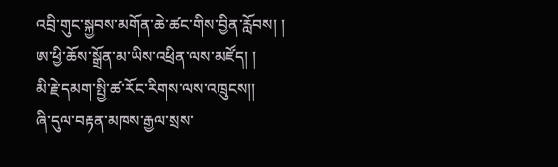འབྲི་གུང་སྐྱབས་མགོན་ཆེ་ཚང་གིས་བྱིན་རློབས། །
ཨ་ཕྱི་ཆོས་སྒྲོན་མ་ཡིས་འཕྲིན་ལས་མཛོད། །
མི་རྗེ་དམག་སྤྱི་ཚ་རོང་རིགས་ལས་འཁྲུངས།།
ཞི་དུལ་བརྟན་མཁས་རྒྱལ་སྲས་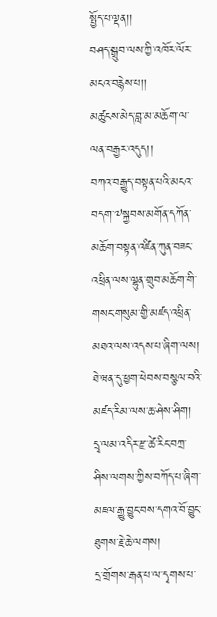སྤྱོད་པ་ལྡན།།
བཤད་སྒྲུབ་ལས་ཀྱི་འཁོར་ལོར་མངའ་བརྙེས་པ།།
མཚུངས་མེད་བླ་མ་མཆོག་ལ་ལན་བརྒྱར་འདུད།།
བཀའ་བརྒྱུད་བསྟན་པའི་མངའ་བདག་༧སྐྱབས་མགོན་དཀོན་མཆོག་བསྟན་འཛིན་ཀུན་བཟང་འཕྲིན་ལས་ལྷུན་གྲུབ་མཆོག་གི་གསང་གསུམ་གྱི་མཛད་འཕྲིན་མཐའ་ལས་འདས་པ་ཞིག་ལས། ཐེ་ཝན་དུ་ཕྱག་ཕེབས་བསྩལ་བའི་མཛད་རིམ་ལས་ཆ་ཤེས་ཤིག། དྲྭ་ལམ་འདིར་རྫ་ཚེ་རིང་བཀྲ་ཤིས་ལགས་ཀྱིས་བཀོད་པ་ཞིག་མཇལ་རྒྱུ་བྱུང་བས་དགའ་བོ་བྱུང་ཐུགས་རྗེ་ཆེ་ལགས།
དྲ་གྲོགས་རྒན་པ་ལ་དྭགས་པ་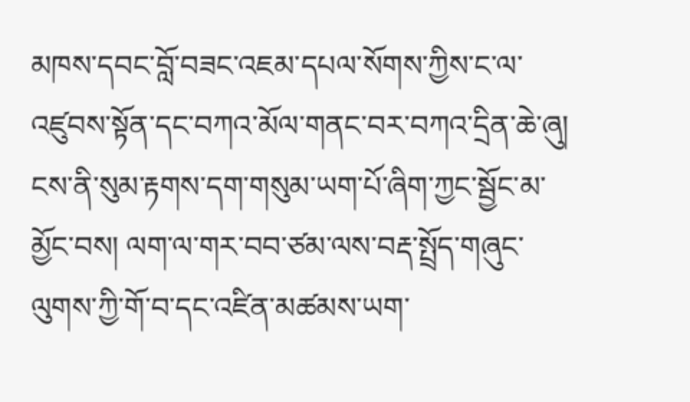མཁས་དབང་བློ་བཟང་འཇམ་དཔལ་སོགས་ཀྱིས་ང་ལ་འཛུབས་སྟོན་དང་བཀའ་མོལ་གནང་བར་བཀའ་དྲིན་ཆེ་ཞུ། ངས་ནི་སུམ་རྟགས་དག་གསུམ་ཡག་པོ་ཞིག་ཀྱང་སྦྱོང་མ་མྱོང་བས། ལག་ལ་གར་བབ་ཙམ་ལས་བརྡ་སྤྲོད་གཞུང་ལུགས་ཀྱི་གོ་བ་དང་འཛིན་མཚམས་ཡག་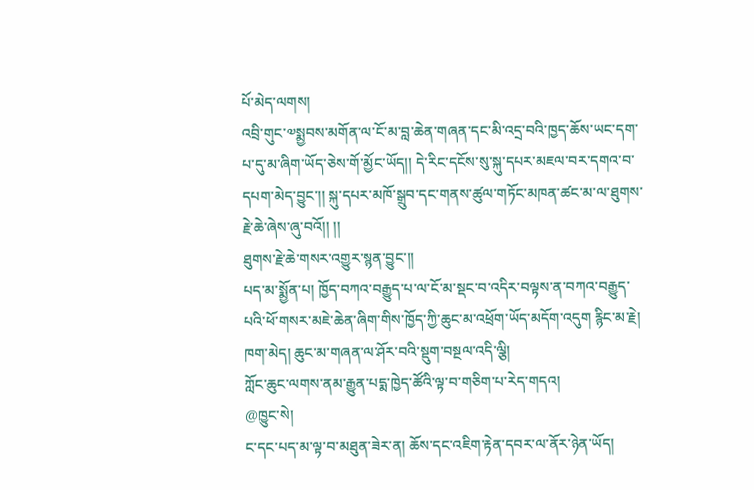པོ་མེད་ལགས།
འབྲི་གུང་༧སྨྱབས་མགོན་ལ་ངོ་མ་བླ་ཆེན་གཞན་དང་མི་འདྲ་བའི་ཁྱད་ཆོས་ཡང་དག་པ་དུ་མ་ཞིག་ཡོད་ཅེས་གོ་མྱོང་ཡོད།། དེ་རིང་དངོས་སུ་སྐུ་དཔར་མཇལ་བར་དགའ་བ་དཔག་མེད་བྱུང་།། སྐུ་དཔར་མཁོ་སྒྲུབ་དང་གནས་ཚུལ་གཏོང་མཁན་ཚང་མ་ལ་ཐུགས་རྗེ་ཆེ་ཞེས་ཞུ་བའོ།། །།
ཐུགས་རྗེ་ཆེ་གསར་འགྱུར་སྙན་བྱུང་།།
པད་མ་སྨྱོན་པ། ཁྱོད་བཀའ་བརྒྱུད་པ་ལ་ངོ་མ་སྡང་བ་འདིར་བལྟས་ན་བཀའ་བརྒྱུད་པའི་ཕོ་གསར་མཇེ་ཆེན་ཞིག་གིས་ཁྱོད་ཀྱི་ཆུང་མ་འཕྲོག་ཡོད་མདོག་འདུག རྙིང་མ་རྗེ། ཁག་མེད། ཆུང་མ་གཞན་ལ་ཤོར་བའི་སྡུག་བསྔལ་འདི་ལྕི།
ཀློང་ཆུང་ལགས་ནམ་རྒྱུན་པདྨ་ཁྱེད་ཚོའི་ལྟ་བ་གཅིག་པ་རེད་གདའ།
@ཁྱུང་སེ།
ང་དང་པད་མ་ལྟ་བ་མཐུན་ཟེར་ན། ཆོས་དང་འཇིག་རྟེན་དབར་ལ་ནོར་ཉེན་ཡོད།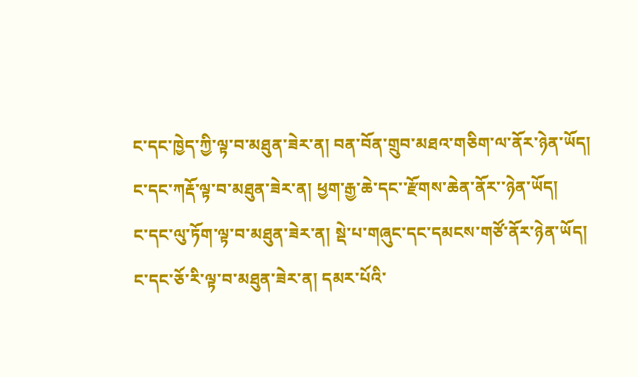ང་དང་ཁྱེད་ཀྱི་ལྟ་བ་མཐུན་ཟེར་ན། བན་བོན་གྲུབ་མཐའ་གཅིག་ལ་ནོར་ཉེན་ཡོད།
ང་དང་ཀརྡོ་ལྟ་བ་མཐུན་ཟེར་ན། ཕྱག་རྒྱ་ཆེ་དང་་རྫོགས་ཆེན་ནོར་་ཉེན་ཡོད།
ང་དང་ལུ་ཏོག་ལྟ་བ་མཐུན་ཟེར་ན། སྡེ་པ་གཞུང་དང་དམངས་གཙོ་ནོར་ཉེན་ཡོད།
ང་དང་ཅོ་རི་ལྟ་བ་མཐུན་ཟེར་ན། དམར་པོའི་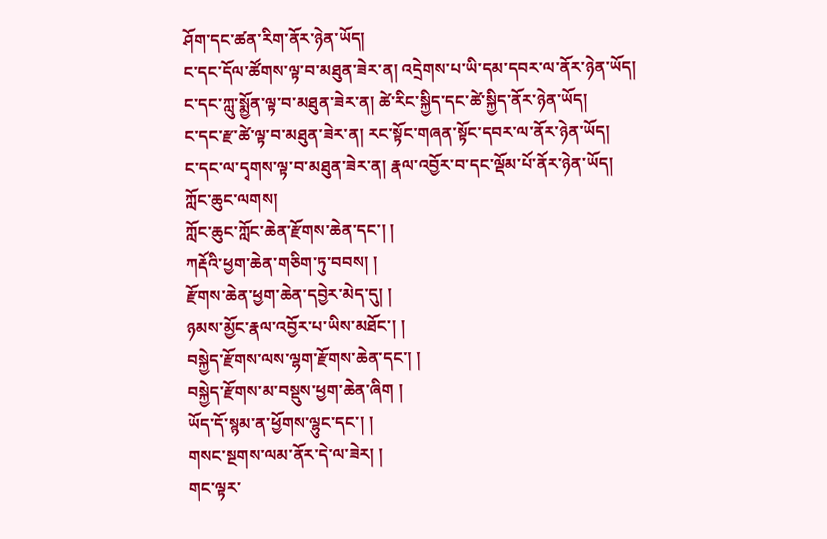ཤོག་དང་ཚན་རིག་ནོར་ཉེན་ཡོད།
ང་དང་དོལ་ཚོགས་ལྟ་བ་མཐུན་ཟེར་ན། འདྲེགས་པ་ཡི་དམ་དབར་ལ་ནོར་ཉེན་ཡོད།
ང་དང་ཀླུ་སྨྱོན་ལྟ་བ་མཐུན་ཟེར་ན། ཚེ་རིང་སྐྱིད་དང་ཚེ་སྐྱིད་ནོར་ཉེན་ཡོད།
ང་དང་རྫ་ཚེ་ལྟ་བ་མཐུན་ཟེར་ན། རང་སྟོང་གཞན་སྟོང་དབར་ལ་ནོར་ཉེན་ཡོད།
ང་དང་ལ་དྭགས་ལྟ་བ་མཐུན་ཟེར་ན། རྣལ་འབྱོར་བ་དང་ལྡོམ་པོ་ནོར་ཉེན་ཡོད།
ཀློང་ཆུང་ལགས།
ཀློང་ཆུང་ཀློང་ཆེན་རྫོགས་ཆེན་དང་། །
ཀརྡོའི་ཕྱག་ཆེན་གཅིག་ཏུ་བབས། །
རྫོགས་ཆེན་ཕྱག་ཆེན་དབྱེར་མེད་དུ། །
ཉམས་མྱོང་རྣལ་འབྱོར་པ་ཡིས་མཐོང་། །
བསྐྱེད་རྫོགས་ལས་ལྷག་རྫོགས་ཆེན་དང་། །
བསྐྱེད་རྫོགས་མ་བསྡུས་ཕྱག་ཆེན་ཞིག །
ཡོད་དོ་སྙམ་ན་ཕྱོགས་ལྷུང་དང་། །
གསང་སྔགས་ལམ་ནོར་དེ་ལ་ཟེར། །
གང་ལྟར་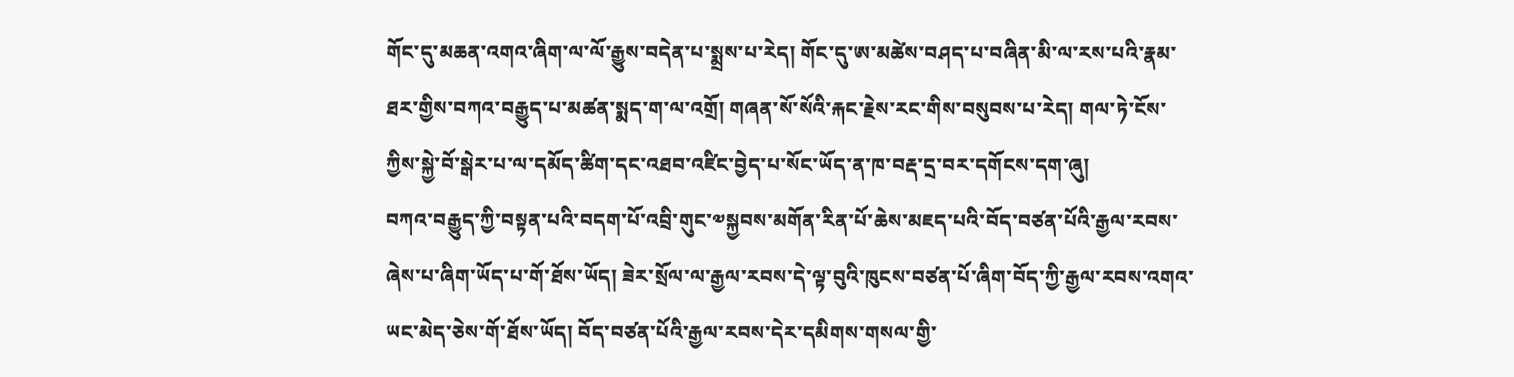གོང་དུ་མཆན་འགའ་ཞིག་ལ་ལོ་རྒྱུས་བདེན་པ་སྨྲས་པ་རེད། གོང་དུ་ཨ་མཚེས་བཤད་པ་བཞིན་མི་ལ་རས་པའི་རྣམ་ཐར་གྱིས་བཀའ་བརྒྱུད་པ་མཚན་སྨད་ག་ལ་འགྲོ། གཞན་སོ་སོའི་རྐང་རྗེས་རང་གིས་བསུབས་པ་རེད། གལ་ཏེ་ངོས་ཀྱིས་སྐྱེ་བོ་སྒེར་པ་ལ་དམོད་ཚིག་དང་འཐབ་འཛིང་བྱེད་པ་སོང་ཡོད་ན་ཁ་བརྡ་དྲ་བར་དགོངས་དག་ཞུ།
བཀའ་བརྒྱུད་ཀྱི་བསྟན་པའི་བདག་པོ་འབྲི་གུང་༧སྐྱབས་མགོན་རིན་པོ་ཆེས་མཇད་པའི་བོད་བཙན་པོའི་རྒྱལ་རབས་ཞེས་པ་ཞིག་ཡོད་པ་གོ་ཐོས་ཡོད། ཟེར་སྲོལ་ལ་རྒྱལ་རབས་དེ་ལྟ་བུའི་ཁུངས་བཙན་པོ་ཞིག་བོད་ཀྱི་རྒྱལ་རབས་འགའ་ཡང་མེད་ཅེས་གོ་ཐོས་ཡོད། བོད་བཙན་པོའི་རྒྱལ་རབས་དེར་དམིགས་གསལ་གྱི་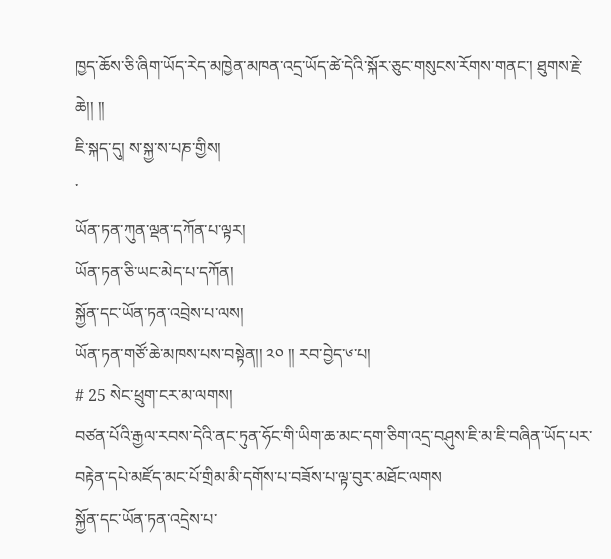ཁྱད་ཆོས་ཅི་ཞིག་ཡོད་རེད་མཁྱེན་མཁན་འདྲ་ཡོད་ཚེ་དེའི་སྐོར་ཅུང་གསུངས་རོགས་གནང་། ཐུགས་རྗེ་ཆེ།། །།
ཇི་སྐད་དུ། ས་སྐྱ་ས་པཎ་གྱིས།
་
ཡོན་ཏན་ཀུན་ལྡན་དཀོན་པ་ལྟར།
ཡོན་ཏན་ཅི་ཡང་མེད་པ་དཀོན།
སྐྱོན་དང་ཡོན་ཏན་འབྲེས་པ་ལས།
ཡོན་ཏན་གཙོ་ཆེ་མཁས་པས་བསྟེན།། ༢༠ །། རབ་བྱེད་༦་པ།
# 25 སེང་ཕྲུག་ངར་མ་ལགས།
བཙན་པོའི་རྒྱལ་རབས་དེའི་ནང་ཏུན་ཧོང་གི་ཡིག་ཆ་མང་དག་ཅིག་འདྲ་བཤུས་ཇི་མ་ཇི་བཞིན་ཡོད་པར་བརྟེན་དཔེ་མཛོད་མང་པོ་གྲིམ་མི་དགོས་པ་བཟོས་པ་ལྟ་བུར་མཐོང་ལགས
སྐྱོན་དང་ཡོན་ཏན་འདྲེས་པ་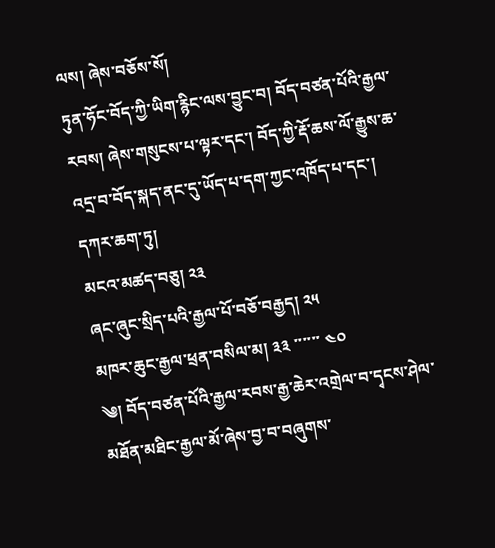ལས། ཞེས་བཅོས་སོ།
ཏུན་ཧོང་བོད་ཀྱི་ཡིག་རྙིང་ལས་བྱུང་བ། བོད་བཙན་པོའི་རྒྱལ་རབས། ཞེས་གསུངས་པ་ལྟར་དང་། བོད་ཀྱི་རྡོ་ཆས་ལོ་རྒྱུས་ཆ་
འདྲ་བ་བོད་སྐད་ནང་དུ་ཡོད་པ་དག་ཀྱང་འཁོད་པ་དང་།
དཀར་ཆག་ཏུ།
མངའ་མཚད་བཅུ། ༢༣
ཞང་ཞུང་སྲིད་པའི་རྒྱལ་པོ་བཅོ་བརྒྱད། ༢༥
མཁར་ཆུང་རྒྱལ་ཕྲན་བསིལ་མ། ༣༣ ་་་་་་ ༤༠
༄། བོད་བཙན་པོའི་རྒྱལ་རབས་རྒྱ་ཆེར་འགྲེལ་བ་དྭངས་ཤེལ་མཐོན་མཐིང་རྒྱལ་མོ་ཞེས་བྱ་བ་བཞུགས་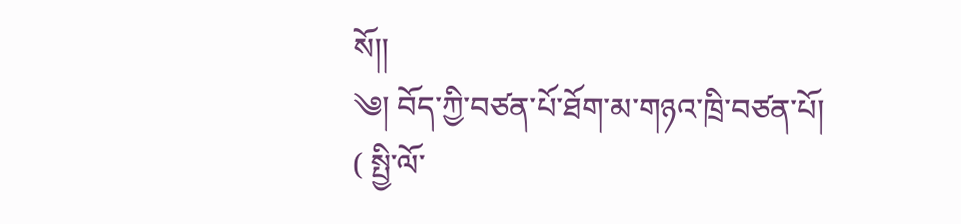སོ།།
༄། བོད་ཀྱི་བཙན་པོ་ཐོག་མ་གཉའ་ཁྲི་བཙན་པོ།
( སྤྱི་ལོ་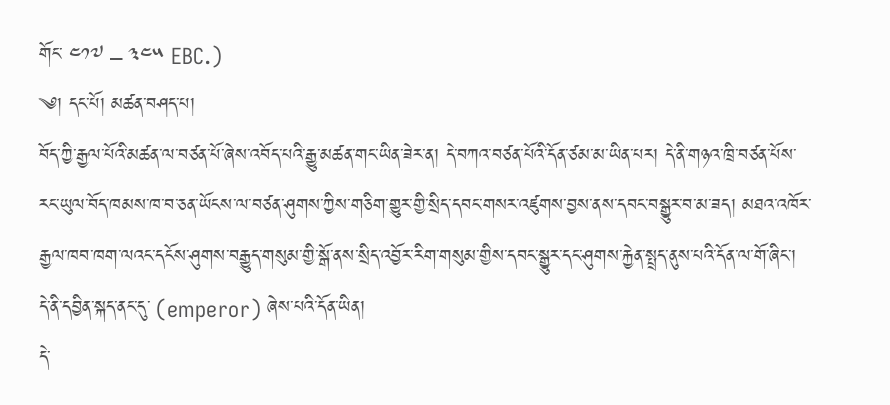གོང་ ༤༡༧ – ༣༤༥ EBC.)
༄། དང་པོ། མཚན་བཤད་པ།
བོད་ཀྱི་རྒྱལ་པོའི་མཚན་ལ་བཙན་པོ་ཞེས་འབོད་པའི་རྒྱུ་མཚན་གང་ཡིན་ཟེར་ན། དེ་བཀའ་བཙན་པོའི་དོན་ཙམ་མ་ཡིན་པར། དེ་ནི་གཉའ་ཁྲི་བཙན་པོས་རང་ཡུལ་བོད་ཁམས་ཁ་བ་ཅན་ཡོངས་ལ་བཙན་ཤུགས་ཀྱིས་གཅིག་གྱུར་གྱི་སྲིད་དབང་གསར་འཛུགས་བྱས་ནས་དབང་བསྒྱུར་བ་མ་ཟད། མཐའ་འཁོར་རྒྱལ་ཁབ་ཁག་ལའང་དངོས་ཤུགས་བརྒྱུད་གསུམ་གྱི་སྒོ་ནས་སྲིད་འབྱོར་རིག་གསུམ་གྱིས་དབང་སྒྱུར་དང་ཤུགས་རྐྱེན་སྤྲད་ནུས་པའི་དོན་ལ་གོ་ཞིང་། དེ་ནི་དབྱིན་སྐད་ནང་དུ་ (emperor) ཞེས་པའི་དོན་ཡིན།
དེ་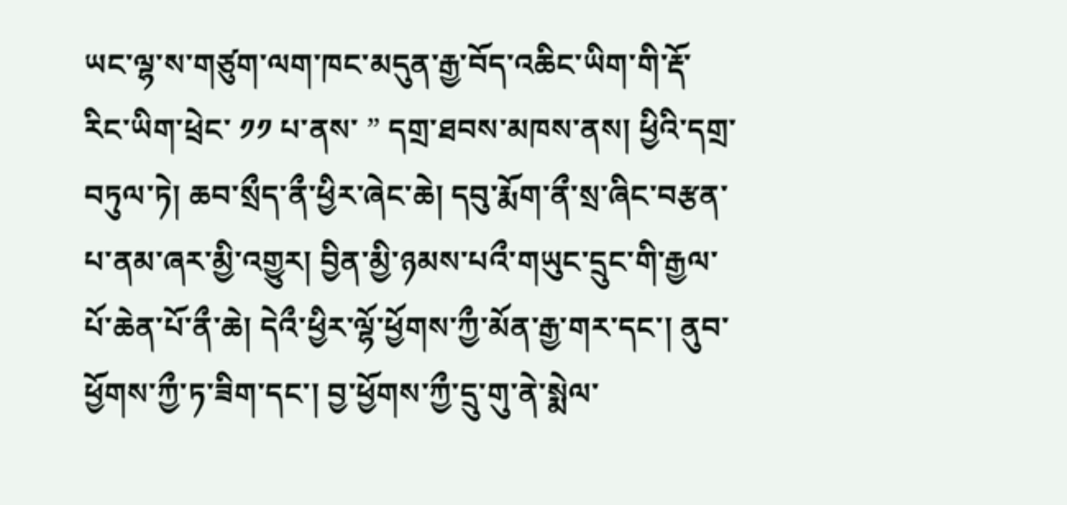ཡང་ལྷ་ས་གཙུག་ལག་ཁང་མདུན་རྒྱ་བོད་འཆིང་ཡིག་གི་རྡོ་རིང་ཡིག་ཕྲེང་ ༡༡ པ་ནས་ ” དགྲ་ཐབས་མཁས་ནས། ཕྱིའི་དགྲ་བཏུལ་ཏེ། ཆབ་སྲྀད་ནྀ་ཕྱིར་ཞེང་ཆེ། དབུ་རྨོག་ནྀ་སྲ་ཞིང་བརྩན་པ་ནམ་ཞར་མྱི་འགྱུར། བྱིན་མྱི་ཉམས་པའྀ་གཡུང་དྲུང་གི་རྒྱལ་པོ་ཆེན་པོ་ནྀ་ཆེ། དེའྀ་ཕྱིར་ལྷོ་ཕྱོགས་ཀྱྀ་མོན་རྒྱ་གར་དང་། ནུབ་ཕྱོགས་ཀྱྀ་ཏ་ཟིག་དང་། བྱ་ཕྱོགས་ཀྱྀ་དྲུ་གུ་ནེ་སྨེལ་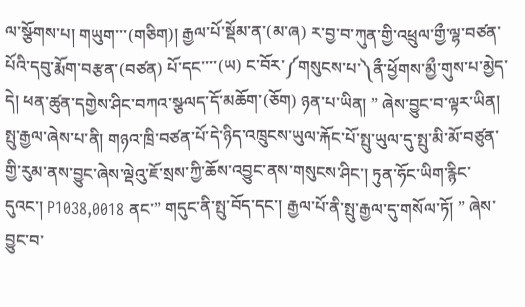ལ་སྩོགས་པ། གཡུག་་་(གཅིག)། རྒྱལ་པོ་སྡོམ་ན་(མ་ཞ) ར་བྱ་བ་ཀུན་གྱི་འཕྲུལ་གྱྀ་ལྷ་བཙན་པོའི་དབུ་རྨོག་བརྩན་(བཙན) པོ་དང་་་་(ཡ) ང་བོར་༼གསུངས་པ་༽ནྀ་ཕྱོགས་མྱྀ་གུས་པ་མྱེད་དེ། ཕན་ཚུན་དགྱེས་ཤིང་བཀའ་སྩལད་དོ་མཆོག་(ཅོག) ཉན་པ་ཡིན། ” ཞེས་བྱུང་བ་ལྟར་ཡིན།
སྤུ་རྒྱལ་ཞེས་པ་ནི། གཉའ་ཁྲི་བཙན་པོ་དེ་ཉིད་འཁྲུངས་ཡུལ་རྐོང་པོ་སྤུ་ཡུལ་དུ་སྤུ་མི་མོ་བཙུན་གྱི་རུམ་ནས་བྱུང་ཞེས་ལྡེའུ་ཇོ་སྲས་ཀྱི་ཆོས་འབྱུང་ནས་གསུངས་ཤིང་། ཏུན་ཧོང་ཡིག་རྙིང་དུའང་། P1038,0018 ནང་” གདུང་ནི་སྤུ་བོད་དང་། རྒྱལ་པོ་ནི་སྤུ་རྒྱལ་དུ་གསོལ་ཏོ། ” ཞེས་བྱུང་བ་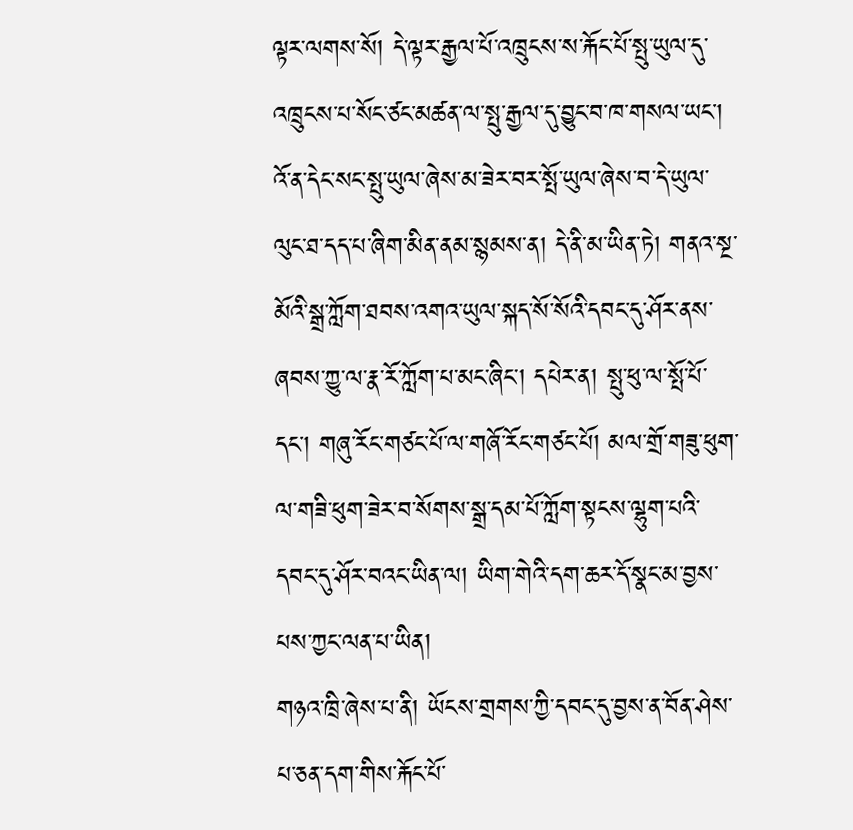ལྟར་ལགས་སོ། དེ་ལྟར་རྒྱལ་པོ་འཁྲུངས་ས་རྐོང་པོ་སྤུ་ཡུལ་དུ་འཁྲུངས་པ་སོང་ཙང་མཚན་ལ་སྤུ་རྒྱལ་དུ་བྱུང་བ་ཁ་གསལ་ཡང་། འོ་ན་དེང་སང་སྤུ་ཡུལ་ཞེས་མ་ཟེར་བར་སྤོ་ཡུལ་ཞེས་བ་དེ་ཡུལ་ལུང་ཐ་དད་པ་ཞིག་མིན་ནམ་སྙམས་ན། དེ་ནི་མ་ཡིན་ཏེ། གནའ་སྔ་མོའི་སྒྲ་ཀློག་ཐབས་འགའ་ཡུལ་སྐད་སོ་སོའི་དབང་དུ་ཤོར་ནས་ཞབས་ཀྱུ་ལ་རྣ་རོ་ཀློག་པ་མང་ཞིང་། དཔེར་ན། སྤུ་ཕུ་ལ་སྤོ་པོ་དང་། གཞུ་རོང་གཙང་པོ་ལ་གཞོ་རོང་གཙང་པོ། མལ་གྲོ་གཟུ་ཕུག་ལ་གཟི་ཕུག་ཟེར་བ་སོགས་སྒྲ་དམ་པོ་ཀློག་སྟངས་ལྷུག་པའི་དབང་དུ་ཤོར་བའང་ཡིན་ལ། ཡིག་གེའི་དག་ཆར་དོ་སྣང་མ་བྱས་པས་ཀྱང་ལན་པ་ཡིན།
གཉའ་ཁྲི་ཞེས་པ་ནི། ཡོངས་གྲགས་ཀྱི་དབང་དུ་བྱས་ན་བོན་ཤེས་པ་ཅན་དག་གིས་རྐོང་པོ་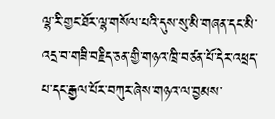ལྷ་རི་གྱང་ཐོར་ལྷ་གསོལ་པའི་དུས་སུ་མི་གཞན་དང་མི་འདྲ་བ་གཟི་བརྗིད་ཅན་གྱི་གཉའ་ཁྲི་བཙན་པོ་དེར་འཕྲད་པ་དང་རྒྱལ་པོར་བཀུར་ཞེས་གཉའ་ལ་བྱམས་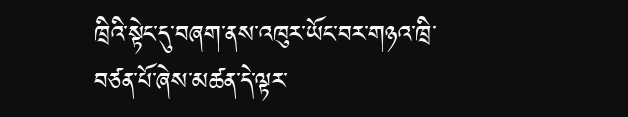ཁྲིའི་སྟེང་དུ་བཞག་ནས་འཁུར་ཡོང་བར་གཉའ་ཁྲི་བཙན་པོ་ཞེས་མཚན་དེ་ལྟར་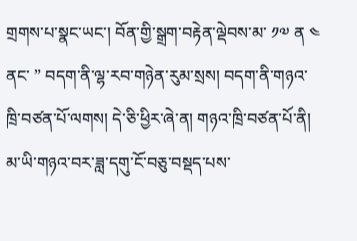གྲགས་པ་སྣང་ཡང་། བོན་གྱི་སྒྲག་བརྟེན་ལྡེབས་མ་ ༡༧ ན ༤ ནང་ ” བདག་ནི་ལྷ་རབ་གཉེན་རུམ་སྲས། བདག་ནི་གཉའ་ཁྲི་བཙན་པོ་ལགས། དེ་ཅི་ཕྱིར་ཞེ་ན། གཉའ་ཁྲི་བཙན་པོ་ནི། མ་ཡི་གཉའ་བར་ཟླ་དགུ་ངོ་བཅུ་བསྡད་པས་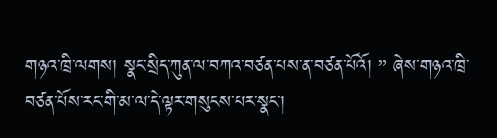གཉའ་ཁྲི་ལགས། སྣང་སྲིད་ཀུན་ལ་བཀའ་བཙན་པས་ན་བཙན་པོའོ། ” ཞེས་གཉའ་ཁྲི་བཙན་པོས་རང་གི་མ་ལ་དེ་ལྟར་གསུངས་པར་སྣང་།